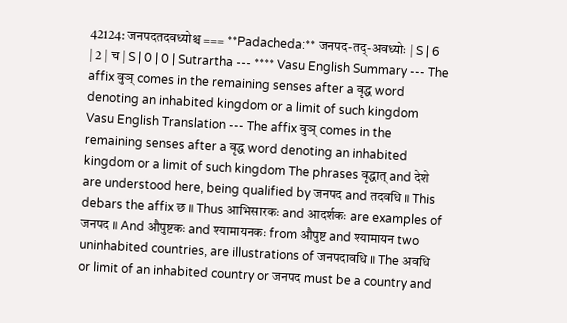42124: जनपदतदवध्योश्च === **Padacheda:** जनपद-तद्-अवध्योः | S | 6 | 2 | च | S | 0 | 0 | Sutrartha --- **** Vasu English Summary --- The affix वुञ् comes in the remaining senses after a वृद्ध word denoting an inhabited kingdom or a limit of such kingdom Vasu English Translation --- The affix वुञ् comes in the remaining senses after a वृद्ध word denoting an inhabited kingdom or a limit of such kingdom The phrases वृद्धात् and देशे are understood here, being qualified by जनपद and तदवधि ॥ This debars the affix छ ॥ Thus आभिसारकः and आदर्शकः are examples of जनपद ॥ And औपुष्टकः and श्यामायनकः from औपुष्ट and श्यामायन two uninhabited countries, are illustrations of जनपदावधि ॥ The अवधि or limit of an inhabited country or जनपद must be a country and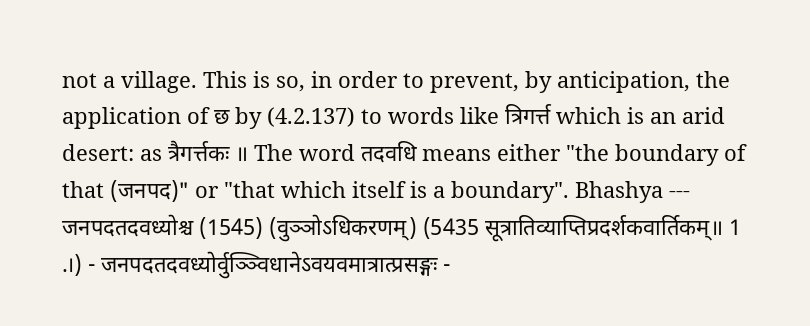not a village. This is so, in order to prevent, by anticipation, the application of छ by (4.2.137) to words like त्रिगर्त्त which is an arid desert: as त्रैगर्त्तकः ॥ The word तदवधि means either "the boundary of that (जनपद)" or "that which itself is a boundary". Bhashya --- जनपदतदवध्योश्च (1545) (वुञ्ञोऽधिकरणम्) (5435 सूत्रातिव्याप्तिप्रदर्शकवार्तिकम्॥ 1 .।) - जनपदतदवध्योर्वुञ्ञ्विधानेऽवयवमात्रात्प्रसङ्गः -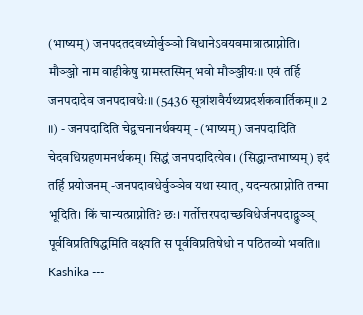(भाष्यम्) जनपदतदवध्योर्वुञ्ञो विधानेऽवयवमात्रात्प्राप्नोति। मौञ्ञ्जो नाम वाहीकेषु ग्रामस्तस्मिन् भवो मौञ्ञ्जीयः॥ एवं तर्हि जनपदादेव जनपदावधेः॥ (5436 सूत्रांशवैर्यथ्यप्रदर्शकवार्तिकम्॥ 2 ॥) - जनपदादिति चेद्वचनानर्थक्यम् - (भाष्यम्) जनपदादिति चेदवधिग्रहणमनर्थकम्। सिद्धं जनपदादित्येव। (सिद्धान्तभाष्यम्) इदं तर्हि प्रयोजनम् -जनपदावधेर्वुञ्ञेव यथा स्यात्, यदन्यत्प्राप्नोति तन्मा भूदिति। किं चान्यत्प्राप्नोति? छः। गर्तोत्तरपदाच्छविधेर्जनपदाद्वुञ्ञ् पूर्वविप्रतिषिद्धमिति वक्ष्यति स पूर्वविप्रतिषेधो न पठितव्यो भवति॥ Kashika ---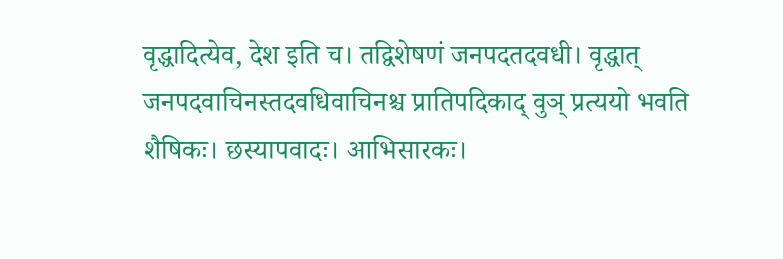वृद्धादित्येव, देश इति च। तद्विशेषणं जनपदतदवधी। वृद्धात् जनपदवाचिनस्तदवधिवाचिनश्च प्रातिपदिकाद् वुञ् प्रत्ययो भवति शैषिकः। छस्यापवादः। आभिसारकः।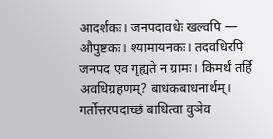आदर्शकः। जनपदावधेः खल्वपि — औपुष्टकः। श्यामायनकः। तदवधिरपि जनपद एव गृह्यते न ग्रामः। किमर्थं तर्हि अवधिग्रहणम्? बाधकबाधनार्थम्। गर्तोत्तरपदाच्छं बाधित्वा वुञेव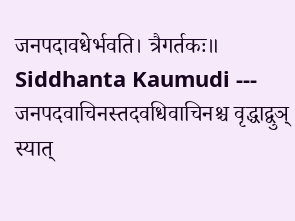जनपदावधेर्भवति। त्रैगर्तकः॥ Siddhanta Kaumudi --- जनपदवाचिनस्तदवधिवाचिनश्च वृद्धाद्वुञ् स्यात्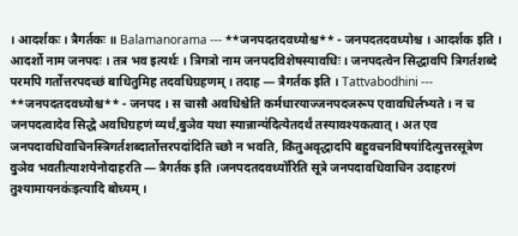। आदर्शकः । त्रैगर्तकः ॥ Balamanorama --- **जनपदतदवध्योश्च** - जनपदतदवध्योश्च । आदर्शक इति । आदर्शो नाम जनपदः । तत्र भव इत्यर्थः । त्रिगत्रो नाम जनपदविशेषस्यावधिः । जनपदत्वेन सिद्धावपि त्रिगर्तशब्दे परमपि गर्तोत्तरपदच्छं बाधितुमिह तदवधिग्रहणम् । तदाह — त्रैगर्तक इति । Tattvabodhini --- **जनपदतदवध्योश्च** - जनपद । स चासौ अवधिश्चेति कर्मधारयाज्जनपदजरूप एवावधिर्लभ्यते । न च जनपदत्वादेव सिद्धे अवधिग्रहणं व्यर्थं,बुञेव यथा स्यान्नान्य॑दित्येतदर्थं तस्यावश्यकत्वात् । अत एव जनपदावधिवाचिनस्त्रिगर्तशब्दार्तोत्तरपदा॑दिति च्छो न भवति, किंतुअवृद्धादपि बहुवचनविषया॑दित्युत्तरसूत्रेण वुञेव भवतीत्याशयेनोदाहरति — त्रैगर्तक इति ।जनपदतदवध्यो॑रिति सूत्रे जनपदावधिवाचिन उदाहरणं तुश्यामायनकः॑इत्यादि बोध्यम् ।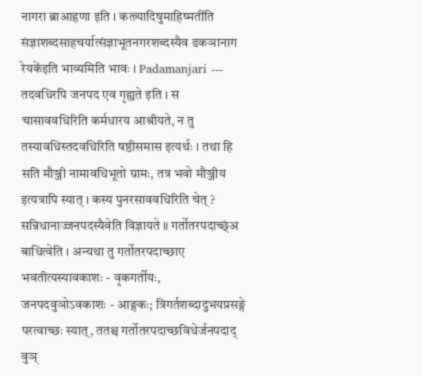नागरा ब्राआहृणा इति । कत्त्र्यादिषुमाहिष्मती॑ति संज्ञाशब्दसाहचर्यात्संज्ञाभूतनगरशब्दस्यैव ढकञानाग रेयके॑इति भाव्यमिति भावः । Padamanjari --- तदवधिरपि जनपद एव गृह्यते इति । स चासाववधिरिति कर्मधारय आश्रीयते, न तु तस्यावधिस्तदवधिरिति षष्ठीसमास इत्यर्थः । तथा हि सति मौञ्जी नामावधिभूतो ग्रामः, तत्र भवो मौञ्जीय इत्यत्रापि स्यात् । कस्य पुनरसाववधिरिति चेत् ? सन्निधानाज्जनपदस्यैवेति विज्ञायते ॥ गर्तोतरपदाच्छ्ंअ बाधित्वेति । अन्यथा तु गर्तोतरपदाच्छाए भवतीत्यस्यावकाशः - वृकगर्तीयः, जनपदवुञोऽवकाशः - आङ्गकः; त्रिगर्तशब्दादुभयप्रसङ्गे परत्वाच्छः स्यात्, ततश्च गर्तोतरपदाच्छविधेर्जनपदाद् वुञ्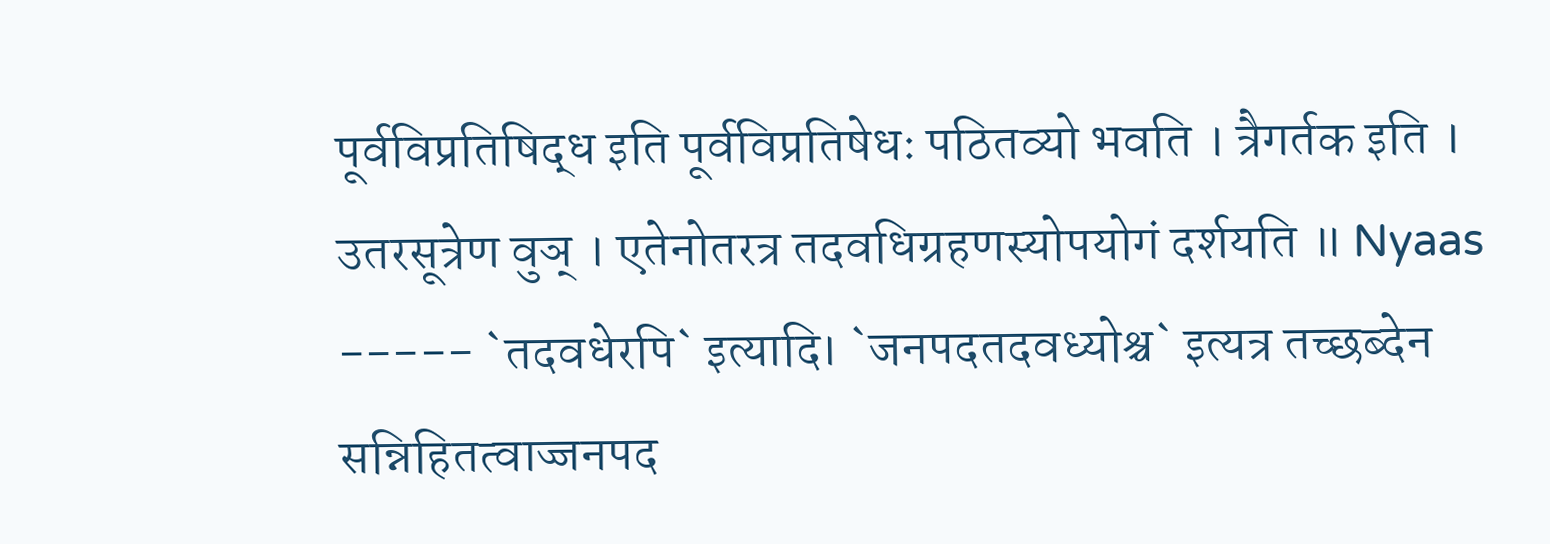पूर्वविप्रतिषिद्ध इति पूर्वविप्रतिषेधः पठितव्यो भवति । त्रैगर्तक इति । उतरसूत्रेण वुञ् । एतेनोतरत्र तदवधिग्रहणस्योपयोगं दर्शयति ॥ Nyaas ----- `तदवधेरपि` इत्यादि। `जनपदतदवध्योश्च` इत्यत्र तच्छब्देन सन्निहितत्वाज्जनपद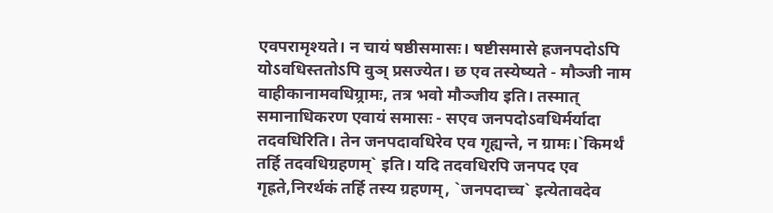एवपरामृश्यते। न चायं षष्ठीसमासः। षष्टीसमासे ह्रजनपदोऽपि योऽवधिस्ततोऽपि वुञ् प्रसज्येत। छ एव तस्येष्यते - मौञ्जी नाम वाहीकानामवधिग्र्रामः, तत्र भवो मौञ्जीय इति। तस्मात् समानाधिकरण एवायं समासः - सएव जनपदोऽवधिर्मर्यादा तदवधिरिति। तेन जनपदावधिरेव एव गृह्यन्ते, न ग्रामः।`किमर्थं तर्हि तदवधिग्रहणम्` इति। यदि तदवधिरपि जनपद एव गृह्रते,निरर्थकं तर्हि तस्य ग्रहणम्, `जनपदाच्च` इत्येतावदेव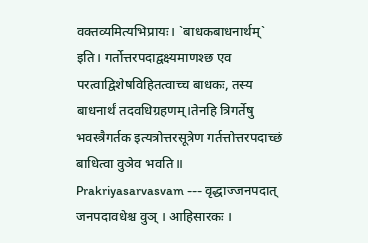वक्तव्यमित्यभिप्रायः। `बाधकबाधनार्थम्` इति। गर्तोत्तरपदाद्वक्ष्यमाणश्छ एव परत्वाद्विशेषविहितत्वाच्च बाधकः, तस्य बाधनार्थं तदवधिग्रहणम्।तेनहि त्रिगर्तेषु भवस्त्रैगर्तक इत्यत्रोत्तरसूत्रेण गर्तत्तोत्तरपदाच्छं बाधित्वा वुञेव भवति॥ Prakriyasarvasvam --- वृद्धाज्जनपदात् जनपदावधेश्च वुञ् । आहिसारकः ।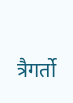त्रैगर्तो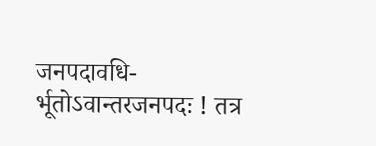जनपदावधि- र्भूतोऽवान्तरजनपदः ! तत्र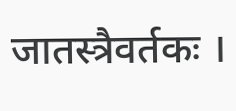जातस्त्रैवर्तकः ।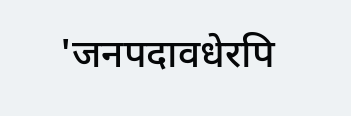'जनपदावधेरपि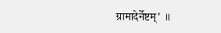ग्रामादेर्नेष्टम्' ॥